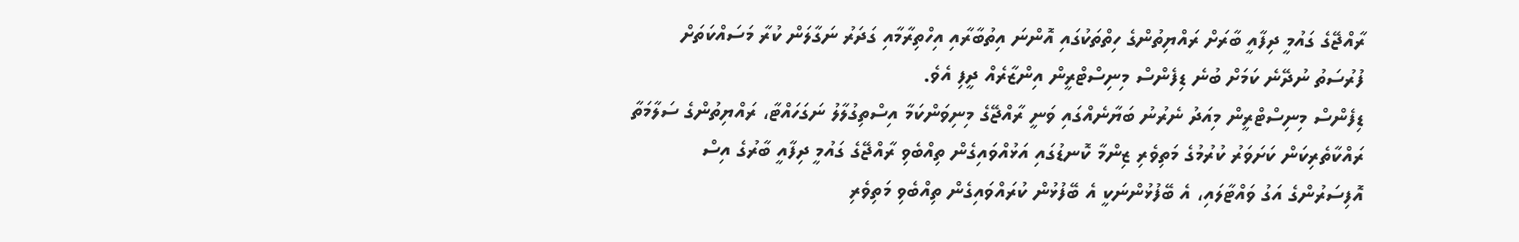ރާއްޖޭގެ ގައުމީ ދިފާއީ ބާރަށް ރައްޔިތުންގެ ހިތްތަކުގައި އޮންނަ އިތުބާރާއި އިހްތިރާމާއި ގަދަރު ނަގާލަން ކުރާ މަސައްކަތަށް ފުރުސަތު ނުދޭނެ ކަމަށް ބުނެ ޑިފެންސް މިނިސްޓްރީން އިންޒާރެއް ދީފި އެވެ.
ޑިފެންސް މިނިސްޓްރީން މިއަދު ނެރުނު ބަޔާނެއްގައި ވަނީ ރާއްޖޭގެ މިނިވަންކަމާ އިސްތިގުލާލު ނަގަހައްޓާ، ރައްޔިތުންގެ ސަލާމަތާ ރައްކާތެރިކަން ކަށަވަރު ކުރުމުގެ މަތިވެރި ޒިންމާ ކޮނޑުގައި އަޅުއްވައިގެން ތިއްބެވި ރާއްޖޭގެ ގައުމީ ދިފާއީ ބާރުގެ އިސް އޮފިސަރުންގެ އަގު ވައްޓާލައި، އެ ބޭފުޅުންނަކީ އެ ބޭފުޅުން ކުރައްވައިގެން ތިއްބެވި މަތިވެރި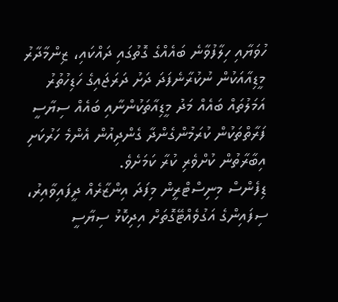ހުވަޔާއި ހިލާފުވާނެ ބައެއްގެ ގޮތުގައި ދައްކައި، ޒިންމާދާރު މީޑިއާއަކުން ނުކުރާނެފަދަ ދަށު ދަރަޖައިގެ ހަޑިހުތުރު އަމަލުތައް ބައެއް މަދު މީޑިއާތަކުންނާއި ބައެއް ސިޔާސީ ފަރާތްތަކުން ކުރަމުންގެންދާ ގެންދިއުން އެންމެ ހަރުކަށި އިބާރާތުން ކުށްވެރި ކުރާ ކަމަށެވެ.
ޑިފެންސް މިނިސްޓްރީން މިފަދަ އިންޒާރެއް ދީފައިވާއިރު، ސިފައިންގެ އަގުވެއްޓޭގޮތަށް އިދިކޮޅު ސިޔާސީ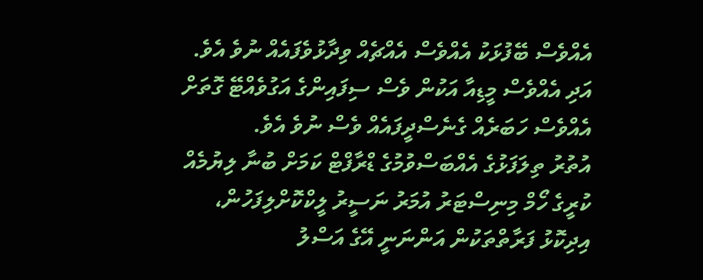އެއްވެސް ބޭފުޅަކު އެއްވެސް އެއްޗެއް ވިދާޅުވެފައެއް ނުވެ އެވެ. އަދި އެއްވެސް މީޑިއާ އަކުން ވެސް ސިފައިންގެ އަގުވެއްޓޭ ގޮތަށް އެއްވެސް ހަބަރެއް ގެނެސްދީފައެއް ވެސް ނުވެ އެވެ.
އުތުރު ތިލަފަޅުގެ އެއްބަސްވުމުގެ ޑްރާފްޓް ކަމަށް ބުނާ ލިޔުމެއް ކުރީގެ ހޯމް މިނިސްޓަރު އުމަރު ނަސީރު ލީކްކޮށްލިފަހުން، އިދިކޮޅު ފަރާތްތަކުން އަންނަނީ އޭގެ އަސްލު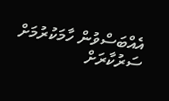އެއްބަސްވުން ހާމަކުރުމަށް ސަރުކާރަށް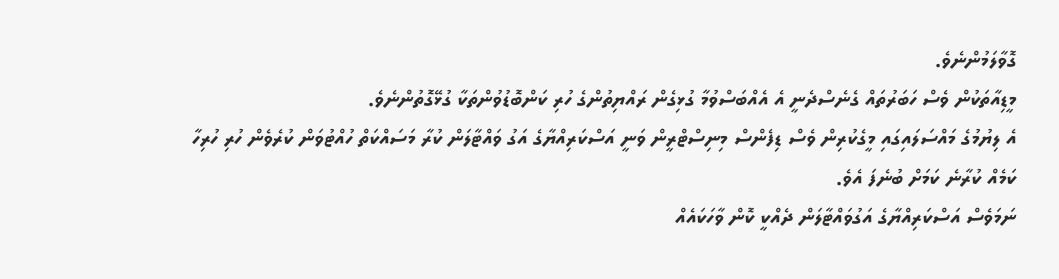ގޮވާލަމުންނެވެ.
މީޑިއާތަކުން ވެސް ހަބަރުތައް ގެނެސްދެނީ އެ އެއްބަސްވުމާ ގުޅިގެން ރައްޔިތުންގެ ހުރި ކަންބޮޑުވުންތަކާ ގުޅޭގޮތުންނެވެ.
އެ ލިޔުމުގެ މައްސަލައިގައި މީގެކުރިން ވެސް ޑިފެންސް މިނިސްޓްރީން ވަނީ އަސްކަރިއްޔާގެ އަގު ވައްޓާލަން ކުރާ މަސައްކަތް ހުއްޓުވަން ކުރެވެން ހުރި ހުރިހާ ކަމެއް ކުރާނެ ކަމަށް ބުނެފަ އެވެ.
ނަމަވެސް އަސްކަރިއްޔާގެ އަގުވައްޓާލަން ދެއްކީ ކޮން ވާހަކައެއް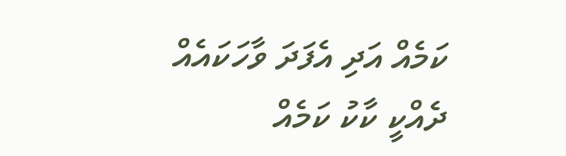ކަމެއް އަދި އެފަދަ ވާހަކައެއް ދެއްކީ ކާކު ކަމެއް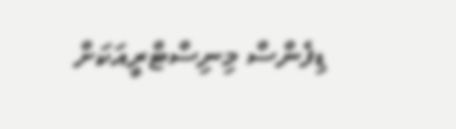ޑިފެންސް މިނިސްޓްރީއަކަށް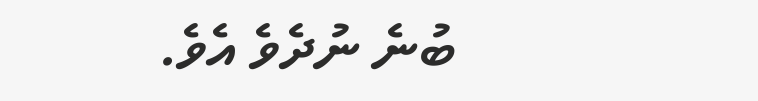ބުނެ ނުދެވެ އެވެ.